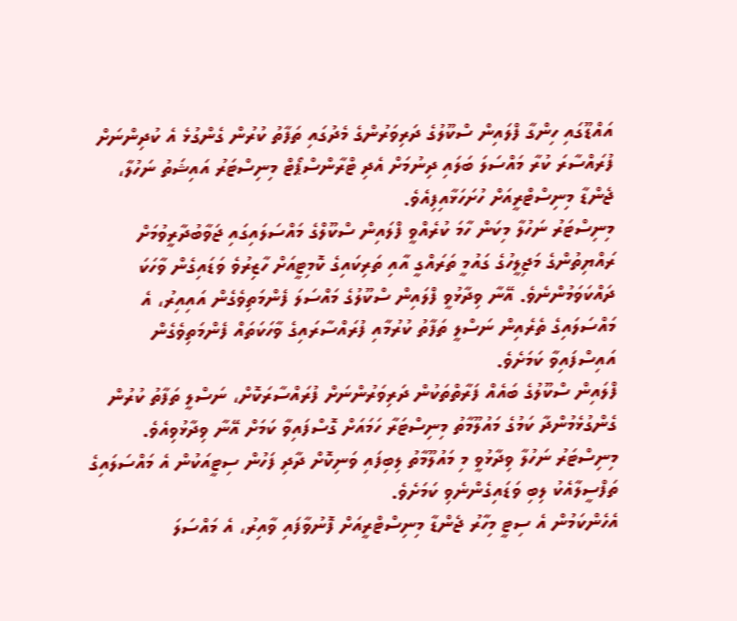އައްޑޫގައި ހިންގާ ފްލައިން ސްކޫލުގެ ދަރިވަރުންގެ މެދުގައި ތަފާތު ކުރުން ގެންގުޅެ އެ ކުދިންނަށް ފުރައްސާރަ ކުރާ މައްސަލަ ބަލައި ދިނުމަށް އެދި ޓްރާންސްޕޯޓް މިނިސްޓަރު އައިޝަތު ނަހުލާ، ޖެންޑާ މިނިސްޓްރީއަށް ހުށަހަޅާއިފިއެވެ.
މިނިސްޓަރު ނަހުލާ މިކަން ހާމަ ކުރެއްވީ ފްލައިން ސްކޫލްގެ މައްސަލައިގައި ޖަވާބުދާރީވުމަށް ރައްޔިތުންގެ މަޖިލީހުގެ ގައުމީ ތަރައްގީ އާއި ތަރިކައިގެ ކޮމިޓީއަށް ހާޒިރުވެ ވަޑައިގެން ވާހަކަ ދައްކަވަމުންނެވެ. އޭނާ ވިދާޅުވީ ފްލައިން ސްކޫލުގެ މައްސަލަ ފެންމަތިވެގެން އައިއިރު، އެ މައްސަލައިގެ ތެރެއިން ނަސްލީ ތަފާތު ކުރުމާއި ފުރައްސާރައިގެ ވާހަކަތައް ފެންމަތިވެގެން އައިސްފައިވާ ކަމަށެވެ.
ފްލައިން ސްކޫލުގެ ބައެއް ފަރާތްތަކުން ދަރިވަރުންނަށް ފުރައްސާރަކޮށް، ނަސްލީ ތަފާތު ކުރުން ގެންގުޅެމުންދާ ކަމުގެ މައުލޫމާތު މިނިސްޓަރާ ހަމައަށް ގޮސްފައިވާ ކަމަށް އޭނާ ވިދާޅުވިއެވެ. މިނިސްޓަރު ނަހުލާ ވިދާޅުވީ މި މައުލޫމާތު ލިބިފައި ވަނިކޮށް ދާދި ފަހުން ސިޓީއަކުން އެ މައްސަލައިގެ ތަފްސީލާއެކު ލިބި ވަޑައިގެންނެވި ކަމަށެވެ.
އެހެންކަމުން އެ ސިޓީ މިހާރު ޖެންޑާ މިނިސްޓްރީއަށް ފޮނުވާފައި ވާއިރު، އެ މައްސަލަ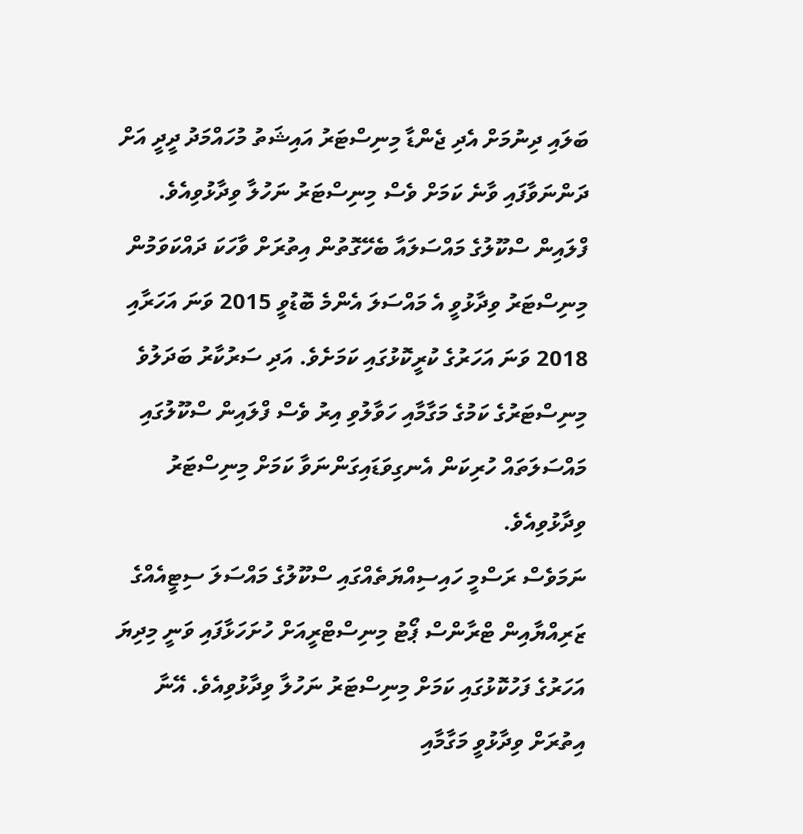ބަލައި ދިނުމަށް އެދި ޖެންޑާ މިނިސްޓަރު އައިޝަތު މުހައްމަދު ދީދީ އަށް ދަންނަވާފައި ވާނެ ކަމަށް ވެސް މިނިސްޓަރު ނަހުލާ ވިދާޅުވިއެވެ.
ފްލައިން ސްކޫލުގެ މައްސަލައާ ބެހޭގޮތުން އިތުރަށް ވާހަކަ ދައްކަވަމުން މިނިސްޓަރު ވިދާޅުވީ އެ މައްސަލަ އެންމެ ބޮޑުވީ 2015 ވަނަ އަހަރާއި 2018 ވަނަ އަހަރުގެ ކުރީކޮޅުގައި ކަމަށެވެ. އަދި ސަރުކާރު ބަދަލުވެ މިނިސްޓަރުގެ ކަމުގެ މަގާމާއި ހަވާލުވި އިރު ވެސް ފްލައިން ސްކޫލުގައި މައްސަލަތައް ހުރިކަން އެނގިވަޑައިގަންނަވާ ކަމަށް މިނިސްޓަރު ވިދާޅުވިއެވެ.
ނަމަވެސް ރަސްމީ ހައިސިއްޔަތެއްގައި ސްކޫލުގެ މައްސަލަ ސިޓީއެއްގެ ޒަރިއްޔާއިން ޓްރާންސް ޕޯޓު މިނިސްޓްރީއަށް ހުށަހަޅާފައި ވަނީ މިދިޔަ އަހަރުގެ ފަހުކޮޅުގައި ކަމަށް މިނިސްޓަރު ނަހުލާ ވިދާޅުވިއެވެ. އޭނާ އިތުރަށް ވިދާޅުވީ މަގާމާއި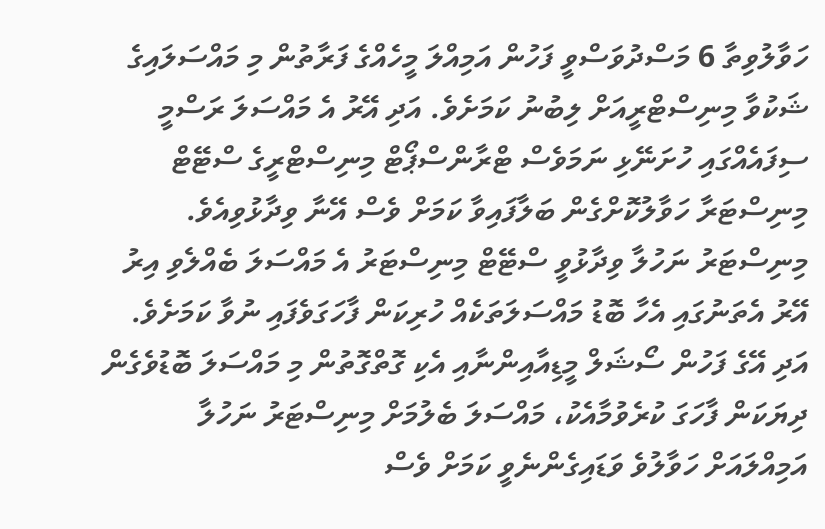ހަވާލުވިތާ 6 މަސްދުވަސްވީ ފަހުން އަމިއްލަ މީހެއްގެ ފަރާތުން މި މައްސަލައިގެ ޝަކުވާ މިނިސްޓްރީއަށް ލިބުނު ކަމަށެވެ. އަދި އޭރު އެ މައްސަލަ ރަސްމީ ސިފައެއްގައި ހުށަނޭޅި ނަމަވެސް ޓްރާންސްޕޯޓް މިނިސްޓްރީގެ ސްޓޭޓް މިނިސްޓަރާ ހަވާލުކޮށްގެން ބަލާފައިވާ ކަމަށް ވެސް އޭނާ ވިދާޅުވިއެވެ.
މިނިސްޓަރު ނަހުލާ ވިދާޅުވީ ސްޓޭޓް މިނިސްޓަރު އެ މައްސަލަ ބެއްލެވި އިރު އޭރު އެތަނުގައި އެހާ ބޮޑު މައްސަލަތަކެއް ހުރިކަން ފާހަގަވެފައި ނުވާ ކަމަށެވެ. އަދި އޭގެ ފަހުން ސޯޝަލް މީޑިއާއިންނާއި އެކި ގޮތްގޮތުން މި މައްސަލަ ބޮޑުވެގެން ދިޔަކަން ފާހަގަ ކުރެވުމާއެކު، މައްސަލަ ބެލުމަށް މިނިސްޓަރު ނަހުލާ އަމިއްލައަށް ހަވާލުވެ ވަޑައިގެންނެވީ ކަމަށް ވެސް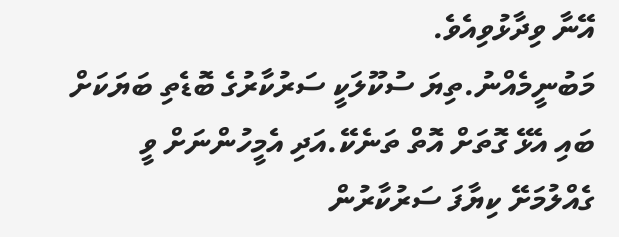އޭނާ ވިދާޅުވިއެވެ.
މަބުނީމެއްނު.ތިޔަ ސުކޫލަކީ ސަރުކާރުގެ ބޮޑެތި ބަޔަކަށް ބައި އެޅޭ ގޮތަށް އޮތް ތަނެކޭ.އަދި އެމީހުންނަށް ވީ ގެއްލުމަށޭ ކިޔާފަ ސަރުކާރުން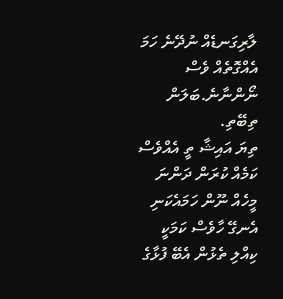ލާރިގަނޑެއް ނުދޭނެ ހަމަ އެއްގޮތެއް ވެސް ނޯންނާނެ.ބަލަން ތިބޭތި.
ތިޔަ އައިޝާ ތީ އެއްވެސް ކަމެއް ކުރަން ދަންނަ މީހެއް ނޫން ހަމައެކަނި އެނގޭ ހާވެސް ކަމަކީ ކިއްލި ތެޅުން އެބޭ ފުޅާގެ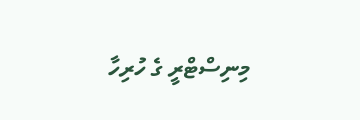މިނިސްޓްރީ ގެ ހުރިހާ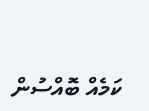ކަމެއް ބޮއްސުން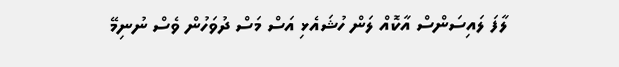ލާފަ ލައިސަންސް އާކޮއް ލަން ހުޝައެޅި އަސް މަސް ދުވަހުން ވެސް ނުނިމޭ